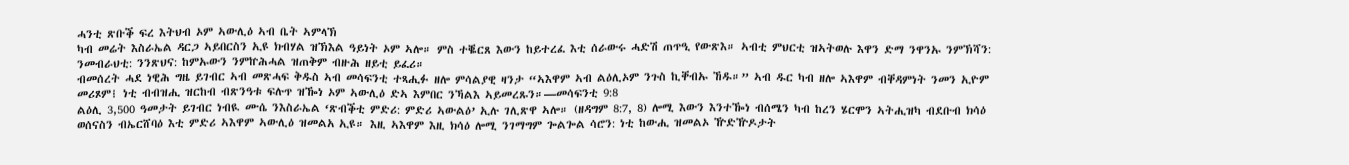ሓንቲ ጽቡቕ ፍረ እትህብ ኦም ኣውሊዕ ኣብ ቤት ኣምላኽ
ካብ መሬት እስራኤል ዳርጋ ኣይበርስን ኢዩ ክብሃል ዝኽእል ዓይነት ኦም ኣሎ። ምስ ተቘርጸ እውን ከይተረፈ እቲ ሰራውሩ ሓድሽ ጠጥዒ የውጽእ። ኣብቲ ምህርቲ ዝኣትወሉ እዋን ድማ ንዋንኡ ንምኽሻን: ንመብራህቲ: ንንጽህና: ከምኡውን ንምኵሕሓል ዝጠቅም ብዙሕ ዘይቲ ይፈሪ።
ብመሰረት ሓደ ነዊሕ ግዜ ይገብር ኣብ መጽሓፍ ቅዱስ ኣብ መሳፍንቲ ተጻሒፉ ዘሎ ምሳልያዊ ዛንታ “ኣእዋም ኣብ ልዕሊኦም ንጉስ ኪቐብኡ ኸዱ።” ኣብ ዱር ካብ ዘሎ ኣእዋም ብቐዳምነት ንመን ኢዮም መሪጾም፧ ነቲ ብብዝሒ ዝርከብ ብጽንዓቱ ፍሉጥ ዝዀነ ኦም ኣውሊዕ ድኣ እምበር ንኻልእ ኣይመረጹን።—መሳፍንቲ 9:8
ልዕሊ 3,500 ዓመታት ይገብር ነብዪ ሙሴ ንእስራኤል ‘ጽብቕቲ ምድሪ: ምድሪ ኣውልዕ’ ኢሉ ገሊጽዋ ኣሎ። (ዘዳግም 8:7, 8) ሎሚ እውን እንተዀነ ብሰሜን ካብ ከረን ሄርሞን ኣትሒዝካ ብደቡብ ክሳዕ ወሰናስን ብኤርሸባዕ እቲ ምድሪ ኣእዋም ኣውሊዕ ዝመልአ ኢዩ። እዚ ኣእዋም እዚ ክሳዕ ሎሚ ንገማግም ጐልጐል ሳሮን: ነቲ ከውሒ ዝመልኦ ዅድዅዶታት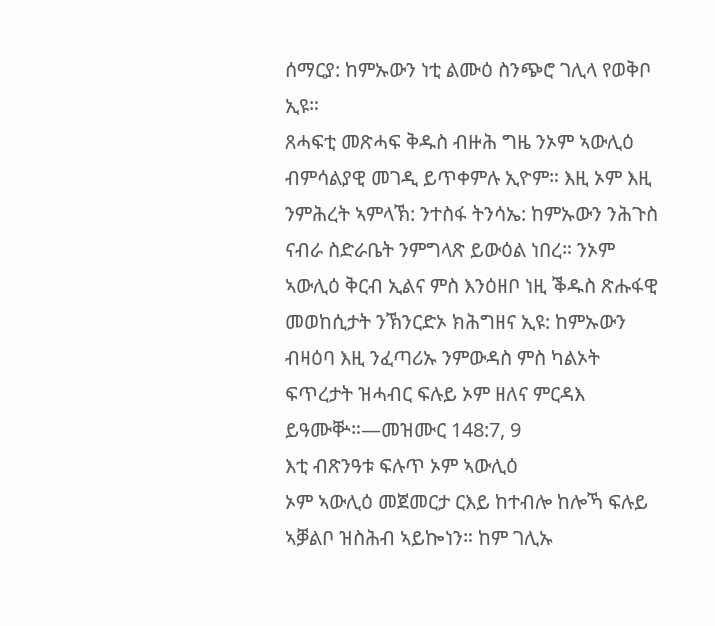ሰማርያ: ከምኡውን ነቲ ልሙዕ ስንጭሮ ገሊላ የወቅቦ ኢዩ።
ጸሓፍቲ መጽሓፍ ቅዱስ ብዙሕ ግዜ ንኦም ኣውሊዕ ብምሳልያዊ መገዲ ይጥቀምሉ ኢዮም። እዚ ኦም እዚ ንምሕረት ኣምላኽ: ንተስፋ ትንሳኤ: ከምኡውን ንሕጉስ ናብራ ስድራቤት ንምግላጽ ይውዕል ነበረ። ንኦም ኣውሊዕ ቅርብ ኢልና ምስ እንዕዘቦ ነዚ ቕዱስ ጽሑፋዊ መወከሲታት ንኽንርድኦ ክሕግዘና ኢዩ: ከምኡውን ብዛዕባ እዚ ንፈጣሪኡ ንምውዳስ ምስ ካልኦት ፍጥረታት ዝሓብር ፍሉይ ኦም ዘለና ምርዳእ ይዓሙቝ።—መዝሙር 148:7, 9
እቲ ብጽንዓቱ ፍሉጥ ኦም ኣውሊዕ
ኦም ኣውሊዕ መጀመርታ ርእይ ከተብሎ ከሎኻ ፍሉይ ኣቓልቦ ዝስሕብ ኣይኰነን። ከም ገሊኡ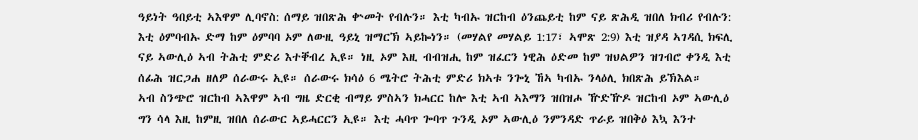ዓይነት ዓበይቲ ኣእዋም ሊባኖስ: ሰማይ ዝበጽሕ ቍመት የብሉን። እቲ ካብኡ ዝርከብ ዕንጨይቲ ከም ናይ ጽሕዲ ዝበለ ክብሪ የብሉን: እቲ ዕምባብኡ ድማ ከም ዕምባባ ኦም ለውዚ ዓይኒ ዝማርኽ ኣይኰነን። (መሃልየ መሃልይ 1:17፣ ኣሞጽ 2:9) እቲ ዝያዳ ኣገዳሲ ክፍሊ ናይ ኣውሊዕ ኣብ ትሕቲ ምድሪ እተቐብረ ኢዩ። ነዚ ኦም እዚ ብብዝሒ ከም ዝፈርን ነዊሕ ዕድመ ከም ዝህልዎን ዝገብሮ ቀንዲ እቲ ሰፊሕ ዝርጋሐ ዘለዎ ሰራውሩ ኢዩ። ሰራውሩ ክሳዕ 6 ሜትሮ ትሕቲ ምድሪ ክኣቱ ንጐኒ ኸኣ ካብኡ ንላዕሊ ክበጽሕ ይኽእል።
ኣብ ስንጭሮ ዝርከብ ኣእዋም ኣብ ግዜ ድርቂ ብማይ ምስኣን ክሓርር ከሎ እቲ ኣብ ኣእማን ዝበዝሖ ዅድዅዶ ዝርከብ ኦም ኣውሊዕ ግን ሳላ እዚ ከምዚ ዝበለ ሰራውር ኣይሓርርን ኢዩ። እቲ ሓባጥ ጐባጥ ጉንዲ ኦም ኣውሊዕ ንምንዳድ ጥራይ ዝበቅዕ እኳ እንተ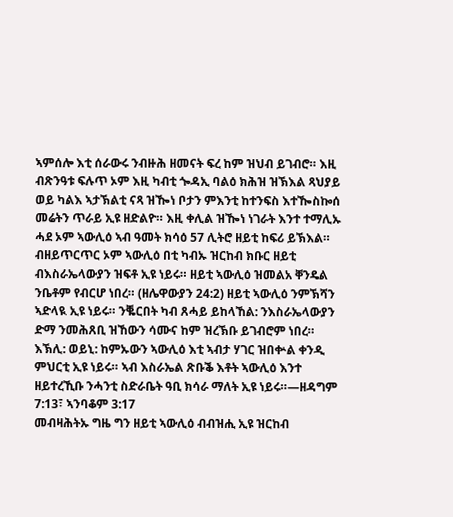ኣምሰሎ እቲ ሰራውሩ ንብዙሕ ዘመናት ፍረ ከም ዝህብ ይገብሮ። እዚ ብጽንዓቱ ፍሉጥ ኦም እዚ ካብቲ ጐዳኢ ባልዕ ክሕዝ ዝኽእል ጻህያይ ወይ ካልእ ኣታኽልቲ ናጻ ዝዀነ ቦታን ምእንቲ ከተንፍስ እተዀስኰሰ መሬትን ጥራይ ኢዩ ዘድልዮ። እዚ ቀሊል ዝዀነ ነገራት እንተ ተማሊኡ ሓደ ኦም ኣውሊዕ ኣብ ዓመት ክሳዕ 57 ሊትሮ ዘይቲ ከፍሪ ይኽእል።
ብዘይጥርጥር ኦም ኣውሊዕ በቲ ካብኡ ዝርከብ ክቡር ዘይቲ ብእስራኤላውያን ዝፍቶ ኢዩ ነይሩ። ዘይቲ ኣውሊዕ ዝመልአ ቐንዴል ንቤቶም የብርሆ ነበረ። (ዘሌዋውያን 24:2) ዘይቲ ኣውሊዕ ንምኽሻን ኣድላዪ ኢዩ ነይሩ። ንቘርበት ካብ ጸሓይ ይከላኸል: ንእስራኤላውያን ድማ ንመሕጸቢ ዝኸውን ሳሙና ከም ዝረኽቡ ይገብሮም ነበረ። እኽሊ: ወይኒ: ከምኡውን ኣውሊዕ እቲ ኣብታ ሃገር ዝበቍል ቀንዲ ምህርቲ ኢዩ ነይሩ። ኣብ እስራኤል ጽቡቕ እቶት ኣውሊዕ እንተ ዘይተረኺቡ ንሓንቲ ስድራቤት ዓቢ ክሳራ ማለት ኢዩ ነይሩ።—ዘዳግም 7:13፣ ኣንባቆም 3:17
መብዛሕትኡ ግዜ ግን ዘይቲ ኣውሊዕ ብብዝሒ ኢዩ ዝርከብ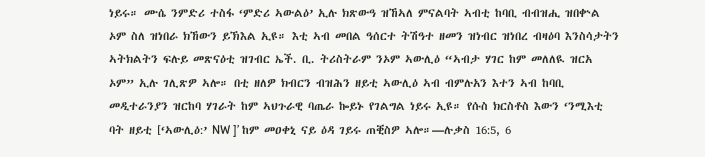ነይሩ። ሙሴ ንምድሪ ተስፋ ‘ምድሪ ኣውልዕ’ ኢሉ ክጽውዓ ዝኸኣለ ምናልባት ኣብቲ ከባቢ ብብዝሒ ዝበቍል ኦም ስለ ዝነበራ ክኸውን ይኽእል ኢዩ። እቲ ኣብ መበል ዓሰርተ ትሽዓተ ዘመን ዝነብር ዝነበረ ብዛዕባ እንስሳታትን ኣትክልትን ፍሉይ መጽናዕቲ ዝገብር ኤች. ቢ. ትሪስትራም ንኦም ኣውሊዕ “ኣብታ ሃገር ከም መለለዪ ዝርአ ኦም” ኢሉ ገሊጽዎ ኣሎ። በቲ ዘለዎ ክብርን ብዝሕን ዘይቲ ኣውሊዕ ኣብ ብምሉአን እተን ኣብ ከባቢ መዲተራንያን ዝርከባ ሃገራት ከም ኣህጉራዊ ባጤራ ኰይኑ የገልግል ነይሩ ኢዩ። የሱስ ክርስቶስ እውን ‘ንሚእቲ ባት ዘይቲ [‘ኣውሊዕ:’ NW ]’ ከም መዐቀኒ ናይ ዕዳ ገይሩ ጠቒስዎ ኣሎ።—ሉቃስ 16:5, 6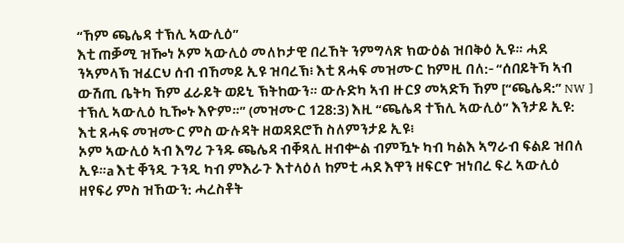“ኸም ጫሌዳ ተኽሊ ኣውሊዕ”
እቲ ጠቓሚ ዝዀነ ኦም ኣውሊዕ መለኮታዊ በረኸት ንምግላጽ ክውዕል ዝበቅዕ ኢዩ። ሓደ ንኣምላኽ ዝፈርህ ሰብ ብኸመይ ኢዩ ዝባረኽ፧ እቲ ጸሓፍ መዝሙር ከምዚ በለ:- “ሰበይትኻ ኣብ ውሽጢ ቤትካ ኸም ፈራይት ወይኒ ኽትከውን። ውሉድካ ኣብ ዙርያ መኣድኻ ኸም [“ጫሌዳ:” NW ] ተኽሊ ኣውሊዕ ኪዀኑ እዮም።” (መዝሙር 128:3) እዚ “ጫሌዳ ተኽሊ ኣውሊዕ” እንታይ ኢዩ: እቲ ጸሓፍ መዝሙር ምስ ውሉዳት ዘወዳደሮኸ ስለምንታይ ኢዩ፧
ኦም ኣውሊዕ ኣብ እግሪ ጉንዱ ጫሌዳ ብቐጻሊ ዘብቍል ብምዃኑ ካብ ካልእ ኣግራብ ፍልይ ዝበለ ኢዩ።a እቲ ቐንዲ ጉንዲ ካብ ምእራጉ እተላዕለ ከምቲ ሓደ እዋን ዘፍርዮ ዝነበረ ፍረ ኣውሊዕ ዘየፍሪ ምስ ዝኸውን: ሓረስቶት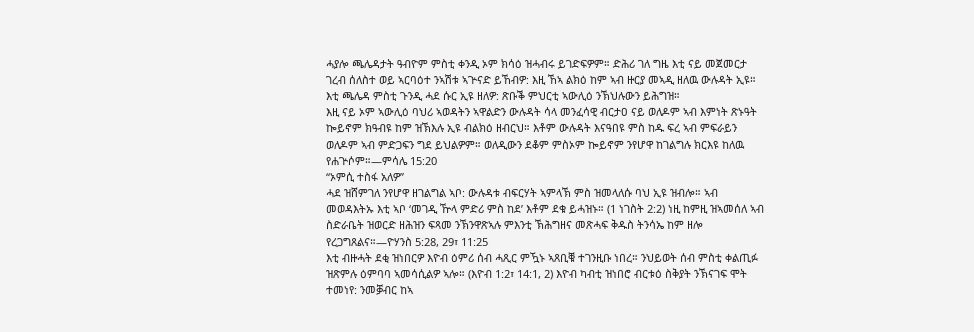ሓያሎ ጫሌዳታት ዓብዮም ምስቲ ቀንዲ ኦም ክሳዕ ዝሓብሩ ይገድፍዎም። ድሕሪ ገለ ግዜ እቲ ናይ መጀመርታ ገረብ ሰለስተ ወይ ኣርባዕተ ንኣሽቱ ኣጕናድ ይኸብዎ: እዚ ኸኣ ልክዕ ከም ኣብ ዙርያ መኣዲ ዘለዉ ውሉዳት ኢዩ። እቲ ጫሌዳ ምስቲ ጉንዲ ሓደ ሱር ኢዩ ዘለዎ: ጽቡቕ ምህርቲ ኣውሊዕ ንኽህሉውን ይሕግዝ።
እዚ ናይ ኦም ኣውሊዕ ባህሪ ኣወዳትን ኣዋልድን ውሉዳት ሳላ መንፈሳዊ ብርታዐ ናይ ወለዶም ኣብ እምነት ጽኑዓት ኰይኖም ክዓብዩ ከም ዝኽእሉ ኢዩ ብልክዕ ዘብርህ። እቶም ውሉዳት እናዓበዩ ምስ ከዱ ፍረ ኣብ ምፍራይን ወለዶም ኣብ ምድጋፍን ግደ ይህልዎም። ወለዲውን ደቆም ምስኦም ኰይኖም ንየሆዋ ከገልግሉ ክርእዩ ከለዉ የሐጕሶም።—ምሳሌ 15:20
“ኦምሲ ተስፋ አለዎ”
ሓደ ዝሸምገለ ንየሆዋ ዘገልግል ኣቦ: ውሉዳቱ ብፍርሃት ኣምላኽ ምስ ዝመላለሱ ባህ ኢዩ ዝብሎ። ኣብ መወዳእትኡ እቲ ኣቦ ‘መገዲ ዅላ ምድሪ ምስ ከደ’ እቶም ደቁ ይሓዝኑ። (1 ነገስት 2:2) ነዚ ከምዚ ዝኣመሰለ ኣብ ስድራቤት ዝወርድ ዘሕዝን ፍጻመ ንኽንዋጽኣሉ ምእንቲ ኽሕግዘና መጽሓፍ ቅዱስ ትንሳኤ ከም ዘሎ የረጋግጸልና።—ዮሃንስ 5:28, 29፣ 11:25
እቲ ብዙሓት ደቂ ዝነበርዎ እዮብ ዕምሪ ሰብ ሓጺር ምዃኑ ኣጸቢቑ ተገንዚቡ ነበረ። ንህይወት ሰብ ምስቲ ቀልጢፉ ዝጽምሉ ዕምባባ ኣመሳሲልዎ ኣሎ። (እዮብ 1:2፣ 14:1, 2) እዮብ ካብቲ ዝነበሮ ብርቱዕ ስቅያት ንኽናገፍ ሞት ተመነየ: ንመቓብር ከኣ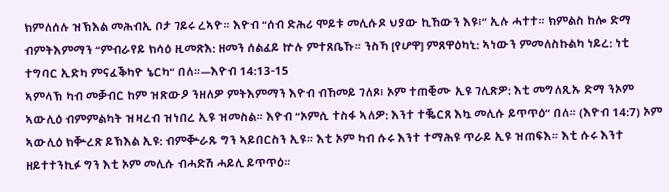ክምለሰሉ ዝኽእል መሕብኢ ቦታ ገይሩ ረኣዮ። እዮብ “ሰብ ድሕሪ ሞይቱ መሊሱዶ ህያው ኪኸውን እዩ፧” ኢሉ ሓተተ። ክምልስ ከሎ ድማ ብምትእምማን “ምብራየይ ክሳዕ ዚመጽእ: ዘመን ሰልፈይ ኵሉ ምተጸቤኹ። ንስኻ [የሆዋ] ምጸዋዕካኒ: ኣነውን ምመለስኩልካ ነይረ: ነቲ ተግባር ኢድካ ምናፈቕካዮ ኔርካ” በለ።—እዮብ 14:13-15
ኣምላኽ ካብ መቓብር ከም ዝጽውዖ ንዘለዎ ምትእምማን እዮብ ብኸመይ ገለጾ፧ ኦም ተጠቒሙ ኢዩ ገሊጽዎ: እቲ መግለጺኡ ድማ ንኦም ኣውሊዕ ብምምልካት ዝዛረብ ዝነበረ ኢዩ ዝመስል። እዮብ “ኦምሲ ተስፋ ኣለዎ: እንተ ተቘርጸ እኳ መሊሱ ይጥጥዕ” በለ። (እዮብ 14:7) ኦም ኣውሊዕ ክቝረጽ ይኽእል ኢዩ: ብምቝራጹ ግን ኣይበርስን ኢዩ። እቲ ኦም ካብ ሱሩ እንተ ተማሕዩ ጥራይ ኢዩ ዝጠፍእ። እቲ ሱሩ እንተ ዘይተተንኪፉ ግን እቲ ኦም መሊሱ ብሓድሽ ሓይሊ ይጥጥዕ።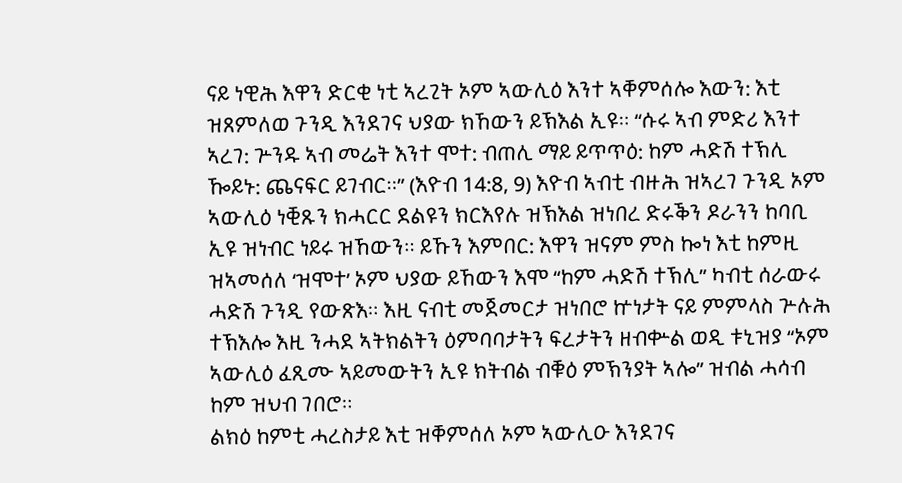ናይ ነዊሕ እዋን ድርቂ ነቲ ኣረጊት ኦም ኣውሊዕ እንተ ኣቐምሰሎ እውን: እቲ ዝጸምለወ ጉንዲ እንደገና ህያው ክኸውን ይኽእል ኢዩ። “ሱሩ ኣብ ምድሪ እንተ ኣረገ: ጕንዱ ኣብ መሬት እንተ ሞተ: ብጠሊ ማይ ይጥጥዕ: ከም ሓድሽ ተኽሊ ዀይኑ: ጨናፍር ይገብር።” (እዮብ 14:8, 9) እዮብ ኣብቲ ብዙሕ ዝኣረገ ጉንዲ ኦም ኣውሊዕ ነቒጹን ክሓርር ደልዩን ክርእየሉ ዝኽእል ዝነበረ ድሩቕን ዶራንን ከባቢ ኢዩ ዝነብር ነይሩ ዝኸውን። ይኹን እምበር: እዋን ዝናም ምስ ኰነ እቲ ከምዚ ዝኣመሰለ ‘ዝሞተ’ ኦም ህያው ይኸውን እሞ “ከም ሓድሽ ተኽሊ” ካብቲ ሰራውሩ ሓድሽ ጉንዲ የውጽእ። እዚ ናብቲ መጀመርታ ዝነበሮ ኵነታት ናይ ምምላስ ጕሉሕ ተኽእሎ እዚ ንሓደ ኣትክልትን ዕምባባታትን ፍረታትን ዘብቍል ወዲ ቱኒዝያ “ኦም ኣውሊዕ ፈጺሙ ኣይመውትን ኢዩ ክትብል ብቑዕ ምኽንያት ኣሎ” ዝብል ሓሳብ ከም ዝህብ ገበሮ።
ልክዕ ከምቲ ሓረስታይ እቲ ዝቐምሰለ ኦም ኣውሊዑ እንደገና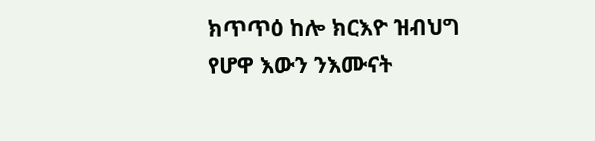ክጥጥዕ ከሎ ክርእዮ ዝብህግ የሆዋ እውን ንእሙናት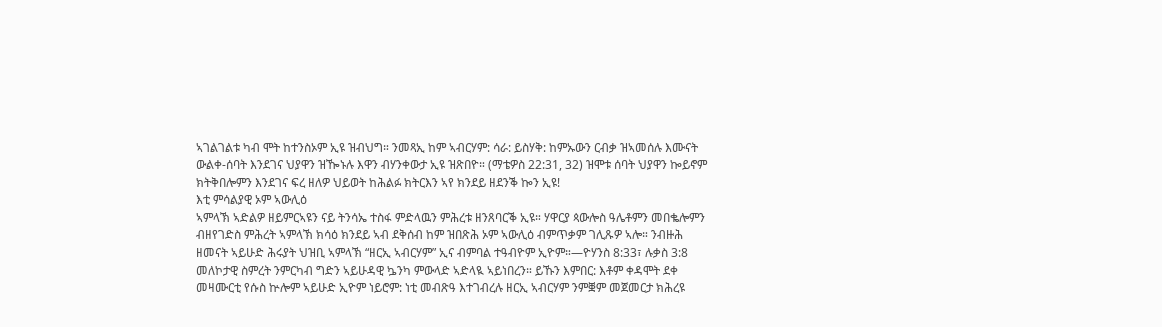ኣገልገልቱ ካብ ሞት ከተንስኦም ኢዩ ዝብህግ። ንመጻኢ ከም ኣብርሃም: ሳራ: ይስሃቅ: ከምኡውን ርብቃ ዝኣመሰሉ እሙናት ውልቀ-ሰባት እንደገና ህያዋን ዝዀኑሉ እዋን ብሃንቀውታ ኢዩ ዝጽበዮ። (ማቴዎስ 22:31, 32) ዝሞቱ ሰባት ህያዋን ኰይኖም ክትቅበሎምን እንደገና ፍረ ዘለዎ ህይወት ከሕልፉ ክትርእን ኣየ ክንደይ ዘደንቕ ኰን ኢዩ!
እቲ ምሳልያዊ ኦም ኣውሊዕ
ኣምላኽ ኣድልዎ ዘይምርኣዩን ናይ ትንሳኤ ተስፋ ምድላዉን ምሕረቱ ዘንጸባርቕ ኢዩ። ሃዋርያ ጳውሎስ ዓሌቶምን መበቈሎምን ብዘየገድስ ምሕረት ኣምላኽ ክሳዕ ክንደይ ኣብ ደቅሰብ ከም ዝበጽሕ ኦም ኣውሊዕ ብምጥቃም ገሊጹዎ ኣሎ። ንብዙሕ ዘመናት ኣይሁድ ሕሩያት ህዝቢ ኣምላኽ “ዘርኢ ኣብርሃም” ኢና ብምባል ተዓብዮም ኢዮም።—ዮሃንስ 8:33፣ ሉቃስ 3:8
መለኮታዊ ስምረት ንምርካብ ግድን ኣይሁዳዊ ኴንካ ምውላድ ኣድላዪ ኣይነበረን። ይኹን እምበር: እቶም ቀዳሞት ደቀ መዛሙርቲ የሱስ ኵሎም ኣይሁድ ኢዮም ነይሮም: ነቲ መብጽዓ እተገብረሉ ዘርኢ ኣብርሃም ንምቛም መጀመርታ ክሕረዩ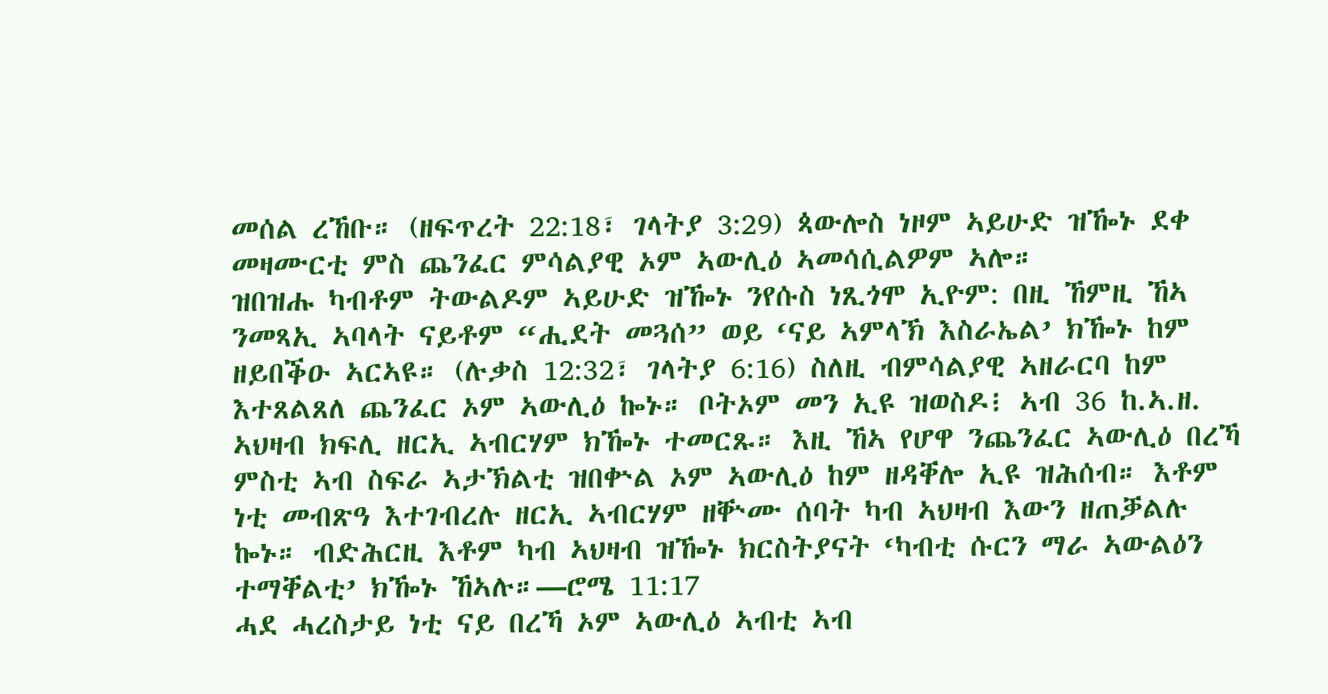መሰል ረኸቡ። (ዘፍጥረት 22:18፣ ገላትያ 3:29) ጳውሎስ ነዞም ኣይሁድ ዝዀኑ ደቀ መዛሙርቲ ምስ ጨንፈር ምሳልያዊ ኦም ኣውሊዕ ኣመሳሲልዎም ኣሎ።
ዝበዝሑ ካብቶም ትውልዶም ኣይሁድ ዝዀኑ ንየሱስ ነጺጎሞ ኢዮም: በዚ ኸምዚ ኸኣ ንመጻኢ ኣባላት ናይቶም “ሒደት መጓሰ” ወይ ‘ናይ ኣምላኽ እስራኤል’ ክዀኑ ከም ዘይበቕዑ ኣርኣዩ። (ሉቃስ 12:32፣ ገላትያ 6:16) ስለዚ ብምሳልያዊ ኣዘራርባ ከም እተጸልጸለ ጨንፈር ኦም ኣውሊዕ ኰኑ። ቦትኦም መን ኢዩ ዝወስዶ፧ ኣብ 36 ከ.ኣ.ዘ. ኣህዛብ ክፍሊ ዘርኢ ኣብርሃም ክዀኑ ተመርጹ። እዚ ኸኣ የሆዋ ንጨንፈር ኣውሊዕ በረኻ ምስቲ ኣብ ስፍራ ኣታኽልቲ ዝበቍል ኦም ኣውሊዕ ከም ዘዳቐሎ ኢዩ ዝሕሰብ። እቶም ነቲ መብጽዓ እተገብረሉ ዘርኢ ኣብርሃም ዘቝሙ ሰባት ካብ ኣህዛብ እውን ዘጠቓልሉ ኰኑ። ብድሕርዚ እቶም ካብ ኣህዛብ ዝዀኑ ክርስትያናት ‘ካብቲ ሱርን ማራ ኣውልዕን ተማቐልቲ’ ክዀኑ ኸኣሉ።—ሮሜ 11:17
ሓደ ሓረስታይ ነቲ ናይ በረኻ ኦም ኣውሊዕ ኣብቲ ኣብ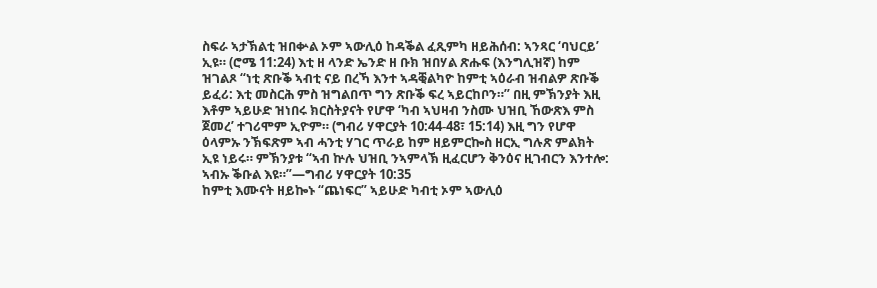ስፍራ ኣታኽልቲ ዝበቍል ኦም ኣውሊዕ ከዳቕል ፈጺምካ ዘይሕሰብ: ኣንጻር ‘ባህርይ’ ኢዩ። (ሮሜ 11:24) እቲ ዘ ላንድ ኤንድ ዘ ቡክ ዝበሃል ጽሑፍ (እንግሊዝኛ) ከም ዝገልጾ “ነቲ ጽቡቕ ኣብቲ ናይ በረኻ እንተ ኣዳቒልካዮ ከምቲ ኣዕራብ ዝብልዎ ጽቡቕ ይፈሪ: እቲ መስርሕ ምስ ዝግልበጥ ግን ጽቡቕ ፍረ ኣይርከቦን።” በዚ ምኽንያት እዚ እቶም ኣይሁድ ዝነበሩ ክርስትያናት የሆዋ ‘ካብ ኣህዛብ ንስሙ ህዝቢ ኸውጽእ ምስ ጀመረ’ ተገሪሞም ኢዮም። (ግብሪ ሃዋርያት 10:44-48፣ 15:14) እዚ ግን የሆዋ ዕላምኡ ንኽፍጽም ኣብ ሓንቲ ሃገር ጥራይ ከም ዘይምርኰስ ዘርኢ ግሉጽ ምልክት ኢዩ ነይሩ። ምኽንያቱ “ኣብ ኵሉ ህዝቢ ንኣምላኽ ዚፈርሆን ቅንዕና ዚገብርን እንተሎ: ኣብኡ ቕቡል እዩ።”—ግብሪ ሃዋርያት 10:35
ከምቲ እሙናት ዘይኰኑ “ጨነፍር” ኣይሁድ ካብቲ ኦም ኣውሊዕ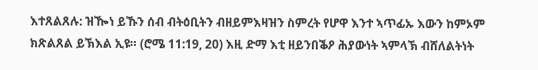እተጸልጸሉ: ዝዀነ ይኹን ሰብ ብትዕቢትን ብዘይምእዛዝን ስምረት የሆዋ እንተ ኣጥፊኡ እውን ከምኦም ክጽልጸል ይኽእል ኢዩ። (ሮሜ 11:19, 20) እዚ ድማ እቲ ዘይንበቕዖ ሕያውነት ኣምላኽ ብሸለልትነት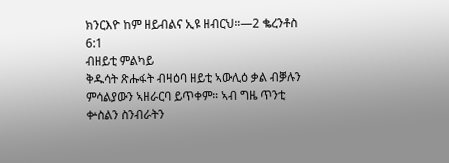ክንርእዮ ከም ዘይብልና ኢዩ ዘብርህ።—2 ቈረንቶስ 6:1
ብዘይቲ ምልካይ
ቅዱሳት ጽሑፋት ብዛዕባ ዘይቲ ኣውሊዕ ቃል ብቓሉን ምሳልያውን ኣዘራርባ ይጥቀም። ኣብ ግዜ ጥንቲ ቍስልን ስንብራትን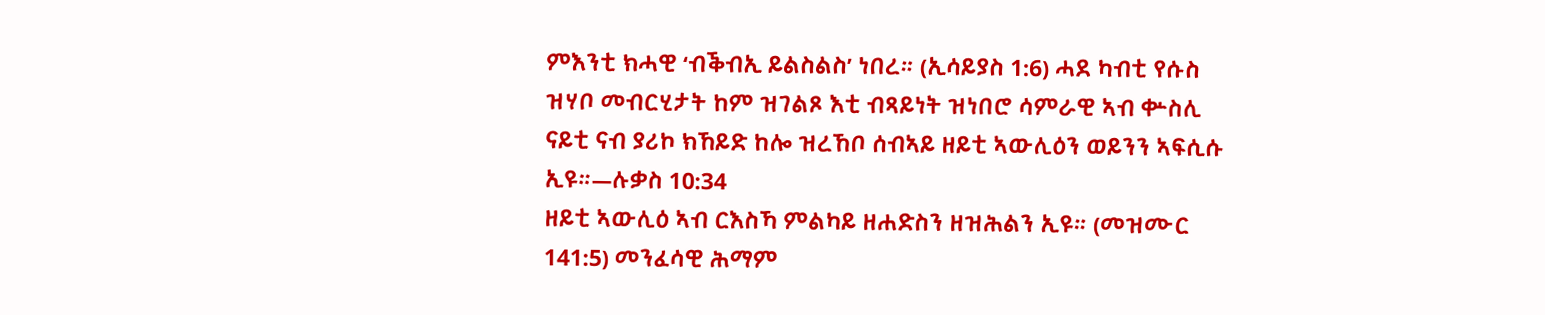ምእንቲ ክሓዊ ‘ብቕብኢ ይልስልስ’ ነበረ። (ኢሳይያስ 1:6) ሓደ ካብቲ የሱስ ዝሃቦ መብርሂታት ከም ዝገልጾ እቲ ብጻይነት ዝነበሮ ሳምራዊ ኣብ ቍስሊ ናይቲ ናብ ያሪኮ ክኸይድ ከሎ ዝረኸቦ ሰብኣይ ዘይቲ ኣውሊዕን ወይንን ኣፍሲሱ ኢዩ።—ሉቃስ 10:34
ዘይቲ ኣውሊዕ ኣብ ርእስኻ ምልካይ ዘሐድስን ዘዝሕልን ኢዩ። (መዝሙር 141:5) መንፈሳዊ ሕማም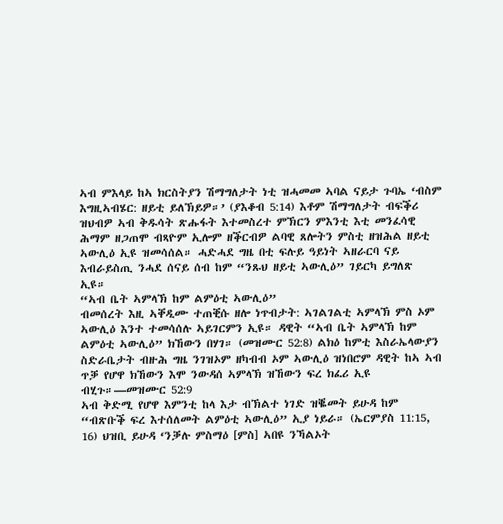ኣብ ምእላይ ከኣ ክርስትያን ሽማግለታት ነቲ ዝሓመመ ኣባል ናይታ ጉባኤ ‘ብስም እግዚኣብሄር: ዘይቲ ይለኽይዎ።’ (ያእቆብ 5:14) እቶም ሽማግለታት ብፍቕሪ ዝህብዎ ኣብ ቅዱሳት ጽሑፋት እተመስረተ ምኽርን ምእንቲ እቲ መንፈሳዊ ሕማም ዘጋጠሞ ብጻዮም ኢሎም ዘቕርብዎ ልባዊ ጸሎትን ምስቲ ዘዝሕል ዘይቲ ኣውሊዕ ኢዩ ዝመሳሰል። ሓድሓደ ግዜ በቲ ፍሉይ ዓይነት ኣዘራርባ ናይ እብራይስጢ ንሓደ ሰናይ ሰብ ከም “ንጹህ ዘይቲ ኣውሊዕ” ገይርካ ይግለጽ ኢዩ።
“ኣብ ቤት ኣምላኽ ከም ልምዕቲ ኣውሊዕ”
ብመሰረት እዚ ኣቐዲሙ ተጠቒሱ ዘሎ ነጥብታት: ኣገልገልቲ ኣምላኽ ምስ ኦም ኣውሊዕ እንተ ተመሳሰሉ ኣይገርምን ኢዩ። ዳዊት “ኣብ ቤት ኣምላኽ ከም ልምዕቲ ኣውሊዕ” ክኸውን በሃገ። (መዝሙር 52:8) ልክዕ ከምቲ እስራኤላውያን ስድራቤታት ብዙሕ ግዜ ንገዝኦም ዘካብብ ኦም ኣውሊዕ ዝነበሮም ዳዊት ከኣ ኣብ ጥቓ የሆዋ ክኸውን እሞ ንውዳሰ ኣምላኽ ዝኸውን ፍረ ክፈሪ ኢዩ ብሂጉ።—መዝሙር 52:9
ኣብ ቅድሚ የሆዋ እምንቲ ከላ እታ ብኽልተ ነገድ ዝቘመት ይሁዳ ከም “ብጽቡቕ ፍረ እተሰለመት ልምዕቲ ኣውሊዕ” ኢያ ነይራ። (ኤርምያስ 11:15, 16) ህዝቢ ይሁዳ ‘ንቓሉ ምስማዕ [ምስ] ኣበዩ ንኻልኦት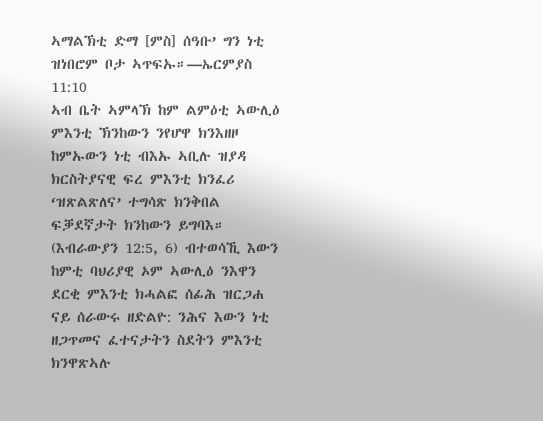ኣማልኽቲ ድማ [ምስ] ሰዓቡ’ ግን ነቲ ዝነበሮም ቦታ ኣጥፍኡ።—ኤርምያስ 11:10
ኣብ ቤት ኣምላኽ ከም ልምዕቲ ኣውሊዕ ምእንቲ ኽንከውን ንየሆዋ ክንእዘዞ ከምኡውን ነቲ ብእኡ ኣቢሉ ዝያዳ ክርስትያናዊ ፍረ ምእንቲ ክንፈሪ ‘ዝጽልጽለና’ ተግሳጽ ክንቅበል ፍቓደኛታት ክንከውን ይግባእ። (እብራውያን 12:5, 6) ብተወሳኺ እውን ከምቲ ባህሪያዊ ኦም ኣውሊዕ ንእዋን ደርቂ ምእንቲ ክሓልፎ ሰፊሕ ዝርጋሐ ናይ ሰራውሩ ዘድልዮ: ንሕና እውን ነቲ ዘጋጥመና ፈተናታትን ስደትን ምእንቲ ክንዋጽኣሉ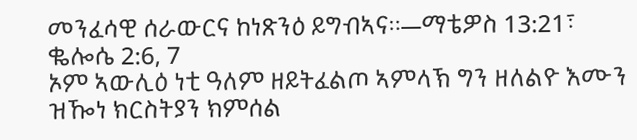መንፈሳዊ ሰራውርና ከነጽንዕ ይግብኣና።—ማቴዎስ 13:21፣ ቈሎሴ 2:6, 7
ኦም ኣውሊዕ ነቲ ዓለም ዘይትፈልጦ ኣምላኽ ግን ዘለልዮ እሙን ዝዀነ ክርስትያን ክምሰል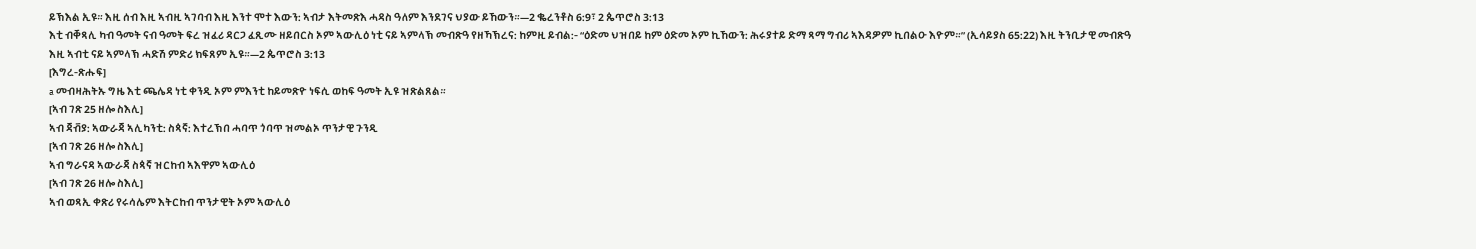ይኽእል ኢዩ። እዚ ሰብ እዚ ኣብዚ ኣገባብ እዚ እንተ ሞተ እውን: ኣብታ እትመጽእ ሓዳስ ዓለም እንደገና ህያው ይኸውን።—2 ቈረንቶስ 6:9፣ 2 ጴጥሮስ 3:13
እቲ ብቐጻሊ ካብ ዓመት ናብ ዓመት ፍረ ዝፈሪ ዳርጋ ፈጺሙ ዘይበርስ ኦም ኣውሊዕ ነቲ ናይ ኣምላኽ መብጽዓ የዘኻኽረና: ከምዚ ይብል:- “ዕድመ ህዝበይ ከም ዕድመ ኦም ኪኸውን: ሕሩያተይ ድማ ጻማ ግብሪ ኣእዳዎም ኪበልዑ እዮም።” (ኢሳይያስ 65:22) እዚ ትንቢታዊ መብጽዓ እዚ ኣብቲ ናይ ኣምላኽ ሓድሽ ምድሪ ክፍጸም ኢዩ።—2 ጴጥሮስ 3:13
[እግረ-ጽሑፍ]
a መብዛሕትኡ ግዜ እቲ ጫሌዳ ነቲ ቀንዲ ኦም ምእንቲ ከይመጽዮ ነፍሲ ወከፍ ዓመት ኢዩ ዝጽልጸል።
[ኣብ ገጽ 25 ዘሎ ስእሊ]
ኣብ ጃቭያ: ኣውራጃ ኣሊካንቲ: ስጳኛ: እተረኽበ ሓባጥ ጎባጥ ዝመልኦ ጥንታዊ ጉንዲ
[ኣብ ገጽ 26 ዘሎ ስእሊ]
ኣብ ግራናዳ ኣውራጃ ስጳኛ ዝርከብ ኣእዋም ኣውሊዕ
[ኣብ ገጽ 26 ዘሎ ስእሊ]
ኣብ ወጻኢ ቀጽሪ የሩሳሌም እትርከብ ጥንታዊት ኦም ኣውሊዕ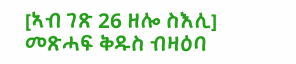[ኣብ ገጽ 26 ዘሎ ስእሊ]
መጽሓፍ ቅዱስ ብዛዕባ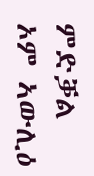ምድቓል ኦም ኣውሊዕ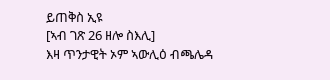ይጠቅስ ኢዩ
[ኣብ ገጽ 26 ዘሎ ስእሊ]
እዛ ጥንታዊት ኦም ኣውሊዕ ብጫሌዳ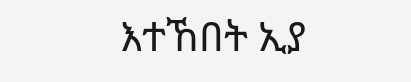እተኸበት ኢያ